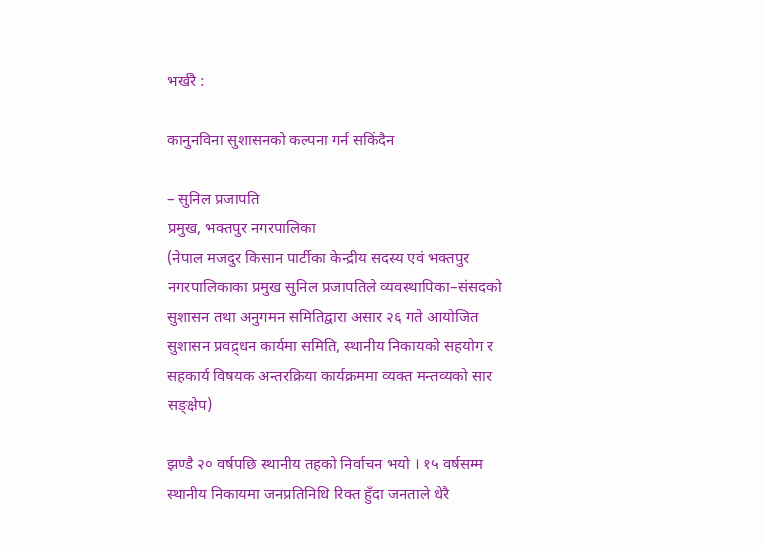भर्खरै :

कानुनविना सुशासनको कल्पना गर्न सकिंदैन

– सुनिल प्रजापति
प्रमुख, भक्तपुर नगरपालिका
(नेपाल मजदुर किसान पार्टीका केन्द्रीय सदस्य एवं भक्तपुर नगरपालिकाका प्रमुख सुनिल प्रजापतिले व्यवस्थापिका–संसदको सुशासन तथा अनुगमन समितिद्वारा असार २६ गते आयोजित सुशासन प्रवद्र्धन कार्यमा समिति, स्थानीय निकायको सहयोग र सहकार्य विषयक अन्तरक्रिया कार्यक्रममा व्यक्त मन्तव्यको सार सङ्क्षेप)

झण्डै २० वर्षपछि स्थानीय तहको निर्वाचन भयो । १५ वर्षसम्म स्थानीय निकायमा जनप्रतिनिधि रिक्त हुँदा जनताले धेरै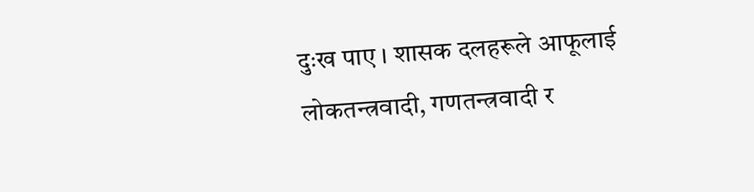दुःख पाए । शासक दलहरूले आफूलाई लोकतन्त्रवादी, गणतन्त्रवादी र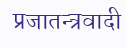प्रजातन्त्रवादी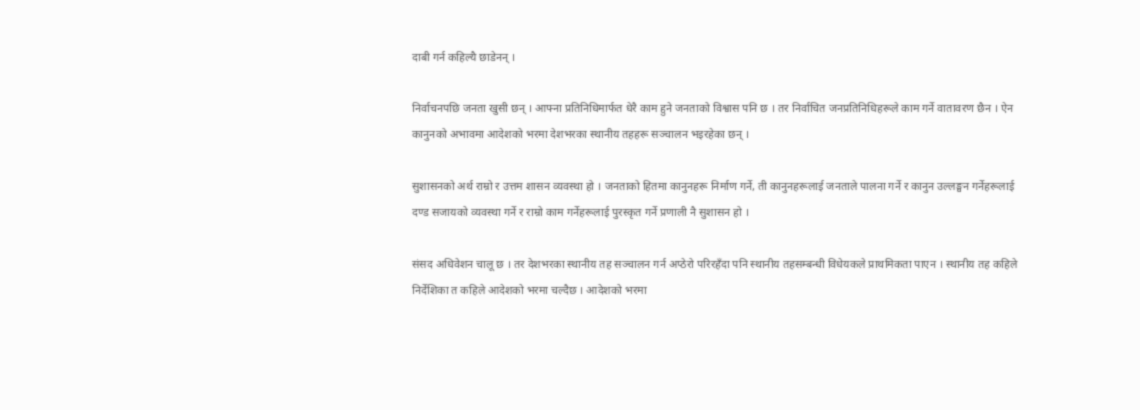दाबी गर्न कहिल्यै छाडेनन् ।

निर्वाचनपछि जनता खुसी छन् । आफ्ना प्रतिनिधिमार्फत धेरै काम हुने जनताको विश्वास पनि छ । तर निर्वाचित जनप्रतिनिधिहरूले काम गर्ने वातावरण छैन । ऐन कानुनको अभावमा आदेशको भरमा देशभरका स्थानीय तहहरू सञ्चालन भइरहेका छन् ।

सुशासनको अर्थ राम्रो र उत्तम शासन व्यवस्था हो । जनताको हितमा कानुनहरू निर्माण गर्ने, ती कानुनहरूलाई जनताले पालना गर्ने र कानुन उल्लङ्घन गर्नेहरूलाई दण्ड सजायको व्यवस्था गर्ने र राम्रो काम गर्नेहरूलाई पुरस्कृत गर्ने प्रणाली नै सुशासन हो ।

संसद अधिवेशन चालू छ । तर देशभरका स्थानीय तह सञ्चालन गर्न अप्ठेरो परिरहँदा पनि स्थानीय तहसम्बन्धी विधेयकले प्राथमिकता पाएन । स्थानीय तह कहिले निर्देशिका त कहिले आदेशको भरमा चल्दैछ । आदेशको भरमा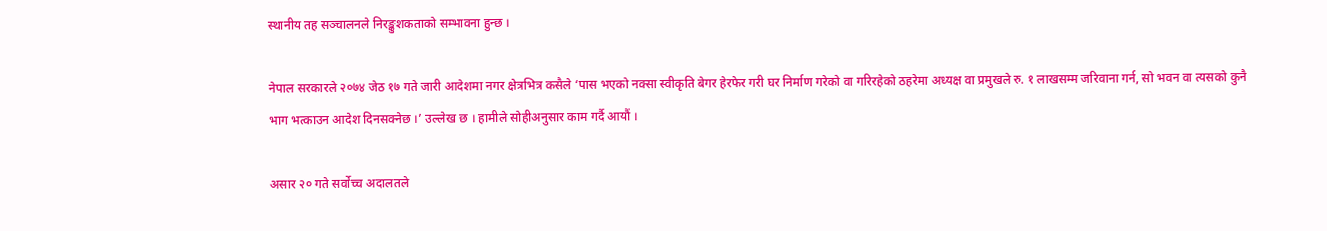स्थानीय तह सञ्चालनले निरङ्कुशकताको सम्भावना हुन्छ ।

नेपाल सरकारले २०७४ जेठ १७ गते जारी आदेशमा नगर क्षेत्रभित्र कसैले ‘पास भएको नक्सा स्वीकृति बेगर हेरफेर गरी घर निर्माण गरेको वा गरिरहेको ठहरेमा अध्यक्ष वा प्रमुखले रु. १ लाखसम्म जरिवाना गर्न, सो भवन वा त्यसको कुनै भाग भत्काउन आदेश दिनसक्नेछ ।’ उल्लेख छ । हामीले सोहीअनुसार काम गर्दै आयौं ।

असार २० गते सर्वोच्च अदालतले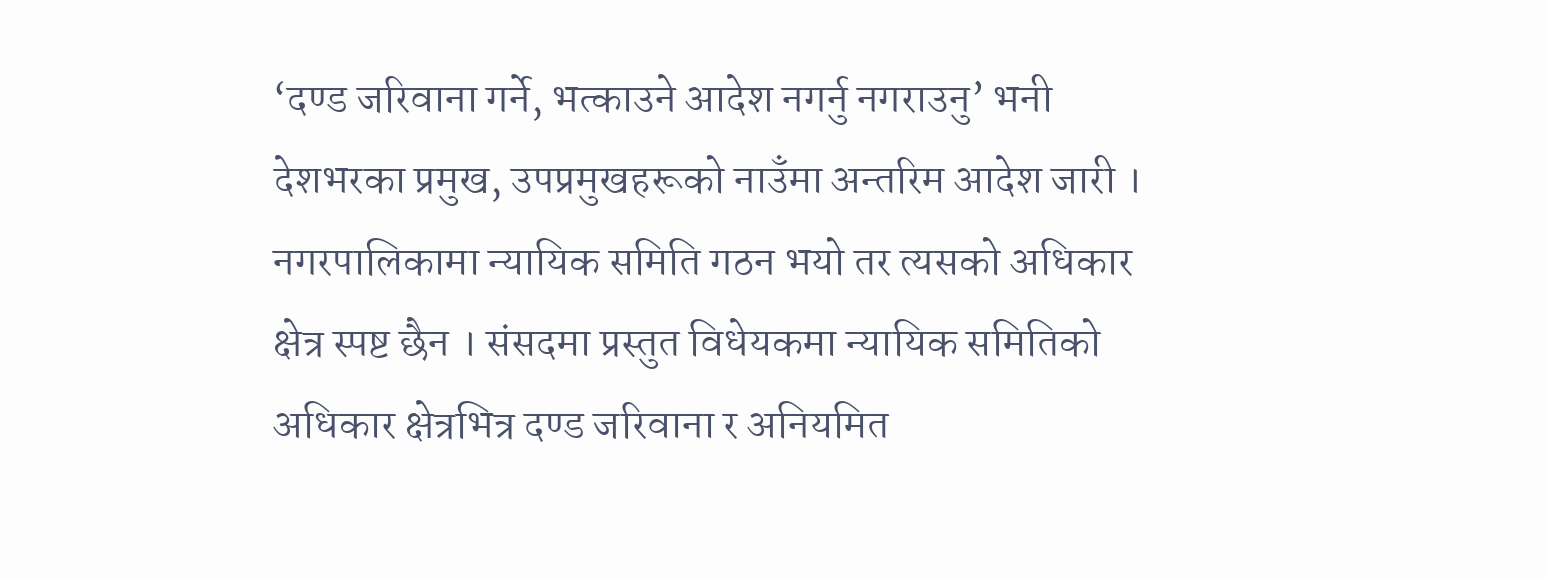‘दण्ड जरिवाना गर्ने, भत्काउने आदेश नगर्नु नगराउनु’ भनी देशभरका प्रमुख, उपप्रमुखहरूको नाउँमा अन्तरिम आदेश जारी । नगरपालिकामा न्यायिक समिति गठन भयो तर त्यसको अधिकार क्षेत्र स्पष्ट छैन । संसदमा प्रस्तुत विधेयकमा न्यायिक समितिको अधिकार क्षेत्रभित्र दण्ड जरिवाना र अनियमित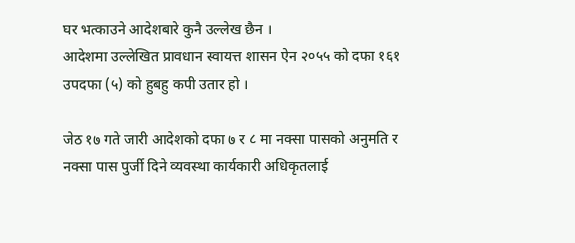घर भत्काउने आदेशबारे कुनै उल्लेख छैन ।
आदेशमा उल्लेखित प्रावधान स्वायत्त शासन ऐन २०५५ को दफा १६१ उपदफा (५) को हुबहु कपी उतार हो ।

जेठ १७ गते जारी आदेशको दफा ७ र ८ मा नक्सा पासको अनुमति र नक्सा पास पुर्जी दिने व्यवस्था कार्यकारी अधिकृतलाई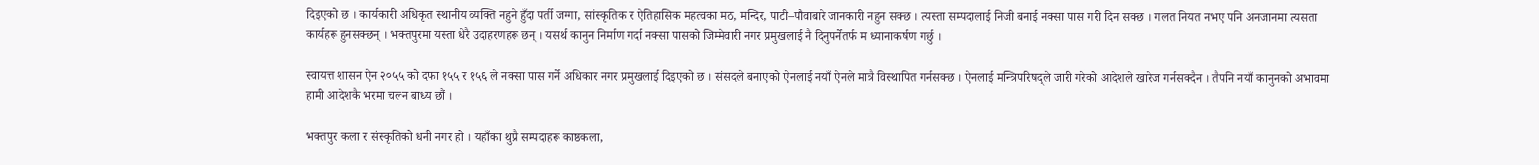दिइएको छ । कार्यकारी अधिकृत स्थानीय व्यक्ति नहुने हुँदा पर्ती जग्गा, सांस्कृतिक र ऐतिहासिक महत्वका मठ, मन्दिर, पाटी–पौवाबारे जानकारी नहुन सक्छ । त्यस्ता सम्पदालाई निजी बनाई नक्सा पास गरी दिन सक्छ । गलत नियत नभए पनि अनजानमा त्यसता कार्यहरू हुनसक्छन् । भक्तपुरमा यस्ता धेरै उदाहरणहरू छन् । यसर्थ कानुन निर्माण गर्दा नक्सा पासको जिम्मेवारी नगर प्रमुखलाई नै दिनुपर्नेतर्फ म ध्यानाकर्षण गर्छु ।

स्वायत्त शासन ऐन २०५५ को दफा १५५ र १५६ ले नक्सा पास गर्ने अधिकार नगर प्रमुखलाई दिइएको छ । संसदले बनाएको ऐनलाई नयाँ ऐनले मात्रै विस्थापित गर्नसक्छ । ऐनलाई मन्त्रिपरिषद्ले जारी गरेको आदेशले खारेज गर्नसक्दैन । तैपनि नयाँ कानुनको अभावमा हामी आदेशकै भरमा चल्न बाध्य छौं ।

भक्तपुर कला र संस्कृतिको धनी नगर हो । यहाँका थुप्रै सम्पदाहरू काष्ठकला,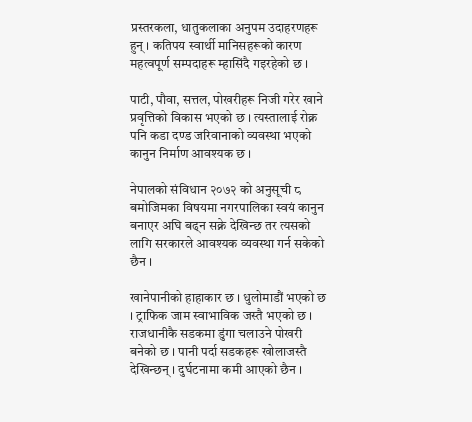प्रस्तरकला, धातुकलाका अनुपम उदाहरणहरू हुन् । कतिपय स्वार्थी मानिसहरूको कारण महत्वपूर्ण सम्पदाहरू म्हासिंदै गइरहेको छ ।

पाटी, पौवा, सत्तल, पोखरीहरू निजी गरेर खाने प्रवृत्तिको विकास भएको छ । त्यस्तालाई रोक्न पनि कडा दण्ड जरिवानाको व्यवस्था भएको कानुन निर्माण आवश्यक छ ।

नेपालको संविधान २०७२ को अनुसूची ८ बमोजिमका विषयमा नगरपालिका स्वयं कानुन बनाएर अघि बढ्न सक्ने देखिन्छ तर त्यसको लागि सरकारले आवश्यक व्यवस्था गर्न सकेको छैन ।

खानेपानीको हाहाकार छ । धुलोमाडौं भएको छ । ट्राफिक जाम स्वाभाविक जस्तै भएको छ । राजधानीकै सडकमा डुंगा चलाउने पोखरी बनेको छ । पानी पर्दा सडकहरू खोलाजस्तै देखिन्छन् । दुर्घटनामा कमी आएको छैन ।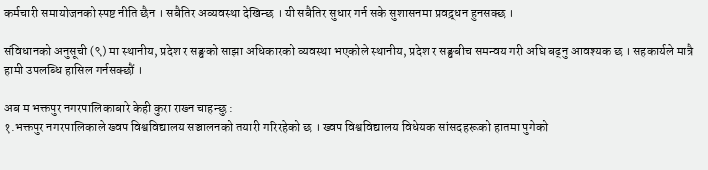कर्मचारी समायोजनको स्पष्ट नीति छैन । सबैतिर अव्यवस्था देखिन्छ । यी सबैतिर सुधार गर्न सके सुशासनमा प्रवद्र्धन हुनसक्छ ।

संविधानको अनुसूची (९) मा स्थानीय, प्रदेश र सङ्घको साझा अधिकारको व्यवस्था भएकोले स्थानीय, प्रदेश र सङ्घबीच समन्वय गरी अघि बढ्नु आवश्यक छ । सहकार्यले मात्रै हामी उपलब्धि हासिल गर्नसक्छौं ।

अब म भक्तपुर नगरपालिकाबारे केही कुरा राख्न चाहन्छु :
१.भक्तपुर नगरपालिकाले ख्वप विश्वविद्यालय सञ्चालनको तयारी गरिरहेको छ । ख्वप विश्वविद्यालय विधेयक सांसदहरूको हातमा पुगेको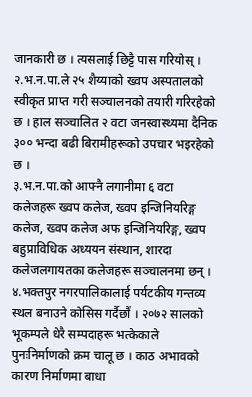जानकारी छ । त्यसलाई छिट्टै पास गरियोस् ।
२.भ.न.पा.ले २५ शैय्याको ख्वप अस्पतालको स्वीकृत प्राप्त गरी सञ्चालनको तयारी गरिरहेको छ । हाल सञ्चालित २ वटा जनस्वास्थ्यमा दैनिक ३०० भन्दा बढी बिरामीहरूको उपचार भइरहेको छ ।
३.भ.न.पा.को आफ्नै लगानीमा ६ वटा कलेजहरू ख्वप कलेज, ख्वप इन्जिनियरिङ्ग कलेज, ख्वप कलेज अफ इन्जिनियरिङ्ग, ख्वप बहुप्राविधिक अध्ययन संस्थान, शारदा कलेजलगायतका कलेजहरू सञ्चालनमा छन् ।
४.भक्तपुर नगरपालिकालाई पर्यटकीय गन्तव्य स्थल बनाउने कोसिस गर्दैछौं । २०७२ सालको भूकम्पले धेरै सम्पदाहरू भत्केकाले पुनःनिर्माणको क्रम चालू छ । काठ अभावको कारण निर्माणमा बाधा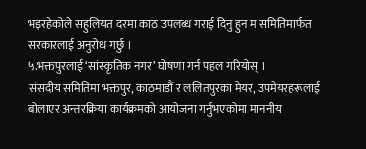भइरहेकोले सहुलियत दरमा काठ उपलब्ध गराई दिनु हुन म समितिमार्फत सरकारलाई अनुरोध गर्छु ।
५.भक्तपुरलाई ‘सांस्कृतिक नगर’ घोषणा गर्न पहल गरियोस् ।
संसदीय समितिमा भक्तपुर, काठमाडौं र ललितपुरका मेयर, उपमेयरहरूलाई बोलाएर अन्तरक्रिया कार्यक्रमको आयोजना गर्नुभएकोमा माननीय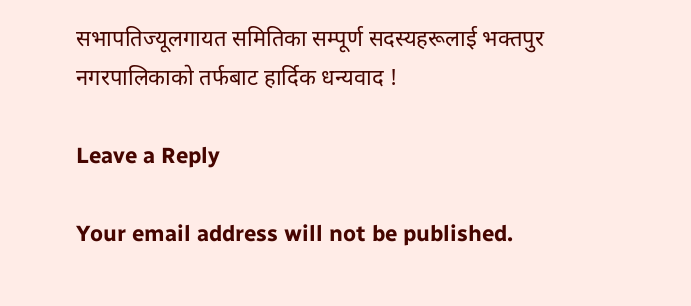सभापतिज्यूलगायत समितिका सम्पूर्ण सदस्यहरूलाई भक्तपुर नगरपालिकाको तर्फबाट हार्दिक धन्यवाद !

Leave a Reply

Your email address will not be published.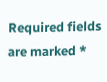Required fields are marked *